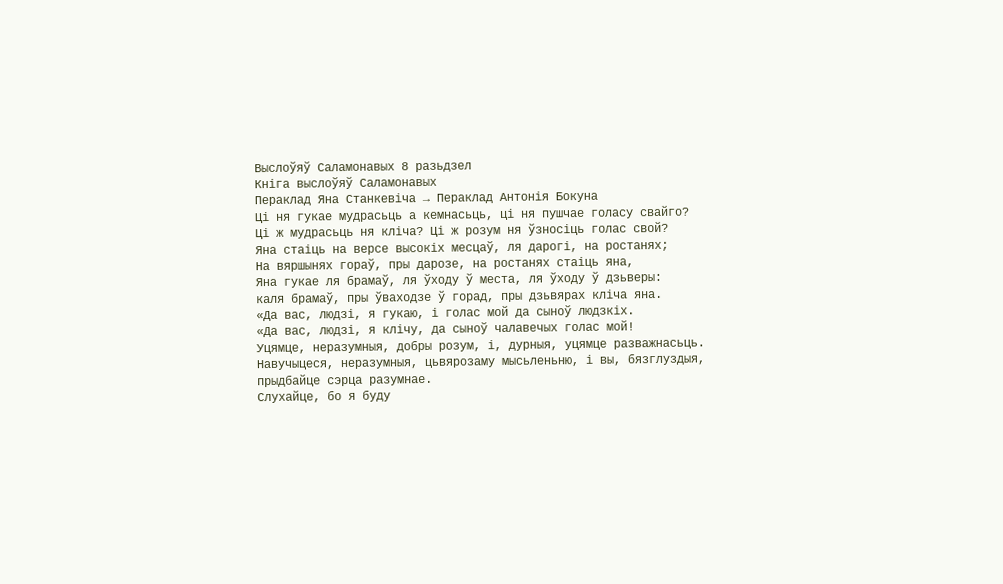Выслоўяў Саламонавых 8 разьдзел
Кніга выслоўяў Саламонавых
Пераклад Яна Станкевіча → Пераклад Антонія Бокуна
Ці ня гукае мудрасьць а кемнасьць, ці ня пушчае голасу свайго?
Ці ж мудрасьць ня кліча? Ці ж розум ня ўзносіць голас свой?
Яна стаіць на версе высокіх месцаў, ля дарогі, на ростанях;
На вяршынях гораў, пры дарозе, на ростанях стаіць яна,
Яна гукае ля брамаў, ля ўходу ў места, ля ўходу ў дзьверы:
каля брамаў, пры ўваходзе ў горад, пры дзьвярах кліча яна.
«Да вас, людзі, я гукаю, і голас мой да сыноў людзкіх.
«Да вас, людзі, я клічу, да сыноў чалавечых голас мой!
Уцямце, неразумныя, добры розум, і, дурныя, уцямце разважнасьць.
Навучыцеся, неразумныя, цьвярозаму мысьленьню, і вы, бязглуздыя, прыдбайце сэрца разумнае.
Слухайце, бо я буду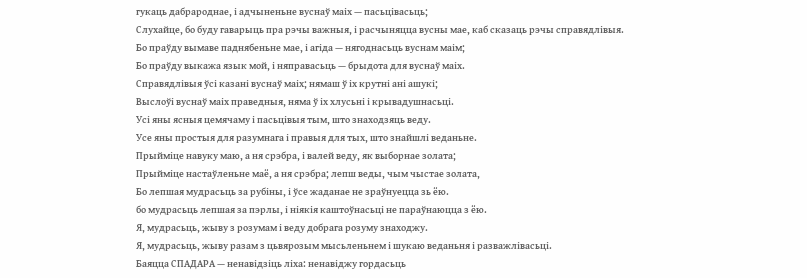гукаць дабрароднае, і адчыненьне вуснаў маіх — пасьцівасьць;
Слухайце, бо буду гаварыць пра рэчы важныя, і расчыняцца вусны мае, каб сказаць рэчы справядлівыя.
Бо праўду вымаве паднябеньне мае, і агіда — нягоднасьць вуснам маім;
Бо праўду выкажа язык мой, і няправасьць — брыдота для вуснаў маіх.
Справядлівыя ўсі казані вуснаў маіх; нямаш ў іх крутні ані ашукі;
Выслоўі вуснаў маіх праведныя, няма ў іх хлусьні і крывадушнасьці.
Усі яны ясныя цемячаму і пасьцівыя тым, што знаходзяць веду.
Усе яны простыя для разумнага і правыя для тых, што знайшлі веданьне.
Прыйміце навуку маю, а ня срэбра, і валей веду, як выборнае золата;
Прыйміце настаўленьне маё, а ня срэбра; лепш веды, чым чыстае золата,
Бо лепшая мудрасьць за рубіны, і ўсе жаданае не зраўнуецца зь ёю.
бо мудрасьць лепшая за пэрлы, і ніякія каштоўнасьці не параўнаюцца з ёю.
Я, мудрасьць, жыву з розумам і веду добрага розуму знаходжу.
Я, мудрасьць, жыву разам з цьвярозым мысьленьнем і шукаю веданьня і разважлівасьці.
Баяцца СПАДАРА — ненавідзіць ліха: ненавіджу гордасьць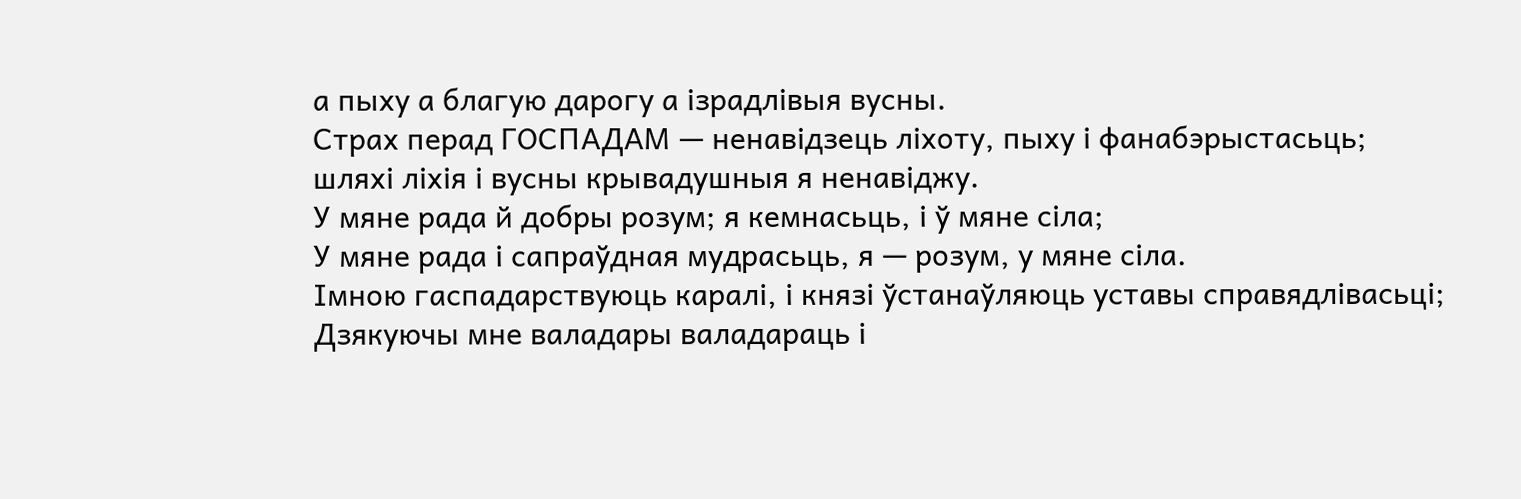а пыху а благую дарогу а ізрадлівыя вусны.
Страх перад ГОСПАДАМ — ненавідзець ліхоту, пыху і фанабэрыстасьць; шляхі ліхія і вусны крывадушныя я ненавіджу.
У мяне рада й добры розум; я кемнасьць, і ў мяне сіла;
У мяне рада і сапраўдная мудрасьць, я — розум, у мяне сіла.
Імною гаспадарствуюць каралі, і князі ўстанаўляюць уставы справядлівасьці;
Дзякуючы мне валадары валадараць і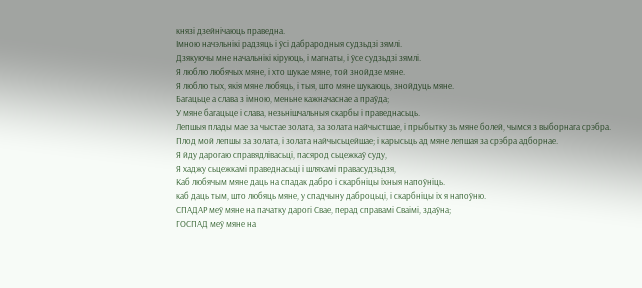князі дзейнічаюць праведна.
Імною начэльнікі радзяць і ўсі дабрародныя судзьдзі зямлі.
Дзякуючы мне начальнікі кіруюць, і магнаты, і ўсе судзьдзі зямлі.
Я люблю любячых мяне, і хто шукае мяне, той знойдзе мяне.
Я люблю тых, якія мяне любяць, і тыя, што мяне шукаюць, знойдуць мяне.
Багацьце а слава з імною, меньне кажначаснае а праўда;
У мяне багацьце і слава, незьнішчальныя скарбы і праведнасьць.
Лепшыя плады мае за чыстае золата, за золата найчыстшае, і прыбытку зь мяне болей, чымся з выборнага срэбра.
Плод мой лепшы за золата, і золата найчысьцейшае; і карысьць ад мяне лепшая за срэбра адборнае.
Я йду дарогаю справядлівасьці, пасярод сьцежкаў суду,
Я хаджу сьцежкамі праведнасьці і шляхамі правасудзьдзя,
Каб любячым мяне даць на спадак дабро і скарбніцы іхныя напоўніць.
каб даць тым, што любяць мяне, у спадчыну даброцьці, і скарбніцы іх я напоўню.
СПАДАР меў мяне на пачатку дарогі Свае, перад справамі Сваімі, здаўна;
ГОСПАД меў мяне на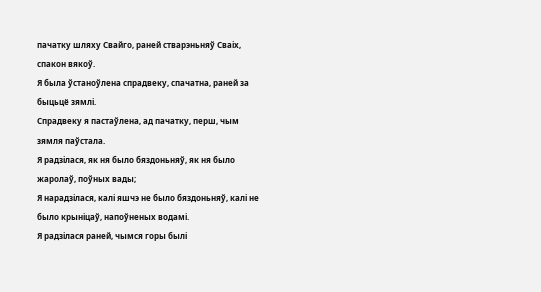пачатку шляху Свайго, раней стварэньняў Сваіх, спакон вякоў.
Я была ўстаноўлена спрадвеку, спачатна, раней за быцьцё зямлі.
Спрадвеку я пастаўлена, ад пачатку, перш, чым зямля паўстала.
Я радзілася, як ня было бяздоньняў, як ня было жаролаў, поўных вады;
Я нарадзілася, калі яшчэ не было бяздоньняў, калі не было крыніцаў, напоўненых водамі.
Я радзілася раней, чымся горы былі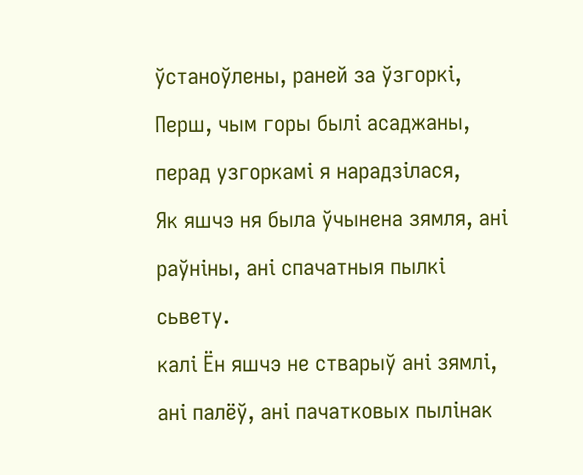ўстаноўлены, раней за ўзгоркі,
Перш, чым горы былі асаджаны, перад узгоркамі я нарадзілася,
Як яшчэ ня была ўчынена зямля, ані раўніны, ані спачатныя пылкі сьвету.
калі Ён яшчэ не стварыў ані зямлі, ані палёў, ані пачатковых пылінак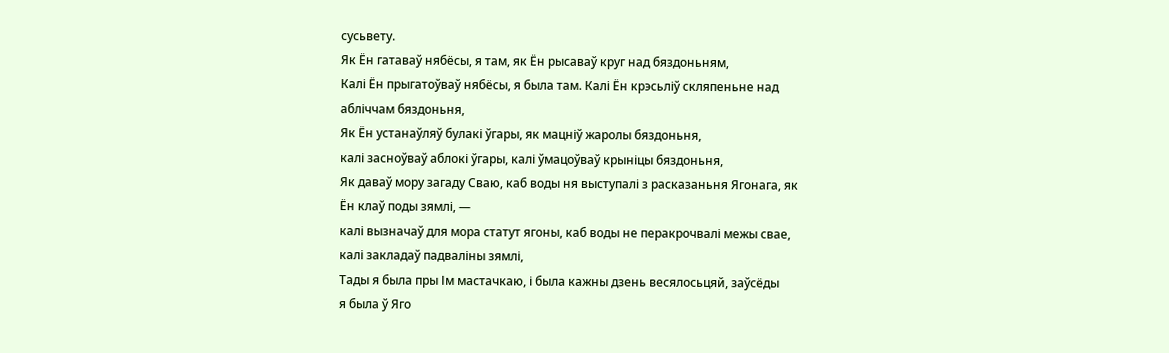сусьвету.
Як Ён гатаваў нябёсы, я там, як Ён рысаваў круг над бяздоньням,
Калі Ён прыгатоўваў нябёсы, я была там. Калі Ён крэсьліў скляпеньне над абліччам бяздоньня,
Як Ён устанаўляў булакі ўгары, як мацніў жаролы бяздоньня,
калі засноўваў аблокі ўгары, калі ўмацоўваў крыніцы бяздоньня,
Як даваў мору загаду Сваю, каб воды ня выступалі з расказаньня Ягонага, як Ён клаў поды зямлі, —
калі вызначаў для мора статут ягоны, каб воды не перакрочвалі межы свае, калі закладаў падваліны зямлі,
Тады я была пры Ім мастачкаю, і была кажны дзень весялосьцяй, заўсёды
я была ў Яго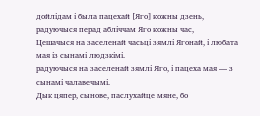дойлідам і была пацехай [Яго] кожны дзень, радуючыся перад абліччам Яго кожны час,
Цешачыся на заселенай часьці зямлі Ягонай, і любата мая із сынамі людзкімі.
радуючыся на заселенай зямлі Яго, і пацеха мая — з сынамі чалавечымі.
Дык цяпер, сынове, паслухайце мяне, бо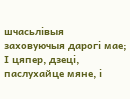шчасьлівыя заховуючыя дарогі мае;
І цяпер, дзеці, паслухайце мяне, і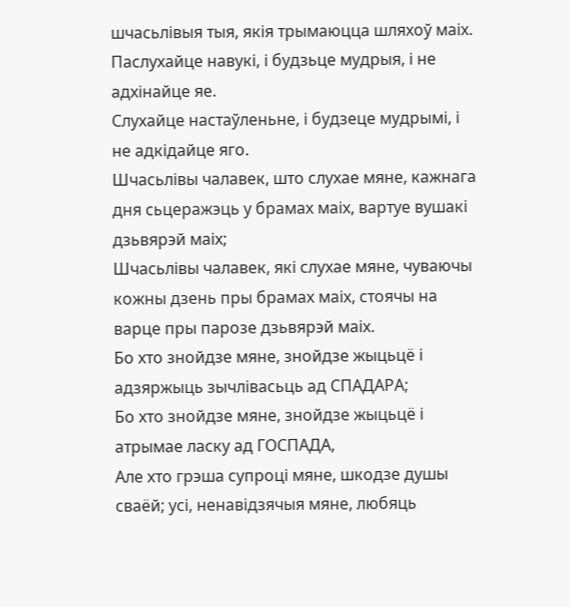шчасьлівыя тыя, якія трымаюцца шляхоў маіх.
Паслухайце навукі, і будзьце мудрыя, і не адхінайце яе.
Слухайце настаўленьне, і будзеце мудрымі, і не адкідайце яго.
Шчасьлівы чалавек, што слухае мяне, кажнага дня сьцеражэць у брамах маіх, вартуе вушакі дзьвярэй маіх;
Шчасьлівы чалавек, які слухае мяне, чуваючы кожны дзень пры брамах маіх, стоячы на варце пры парозе дзьвярэй маіх.
Бо хто знойдзе мяне, знойдзе жыцьцё і адзяржыць зычлівасьць ад СПАДАРА;
Бо хто знойдзе мяне, знойдзе жыцьцё і атрымае ласку ад ГОСПАДА,
Але хто грэша супроці мяне, шкодзе душы сваёй; усі, ненавідзячыя мяне, любяць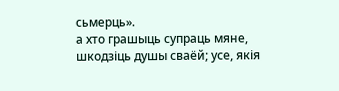сьмерць».
а хто грашыць супраць мяне, шкодзіць душы сваёй; усе, якія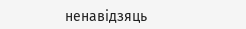ненавідзяць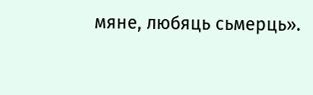мяне, любяць сьмерць».